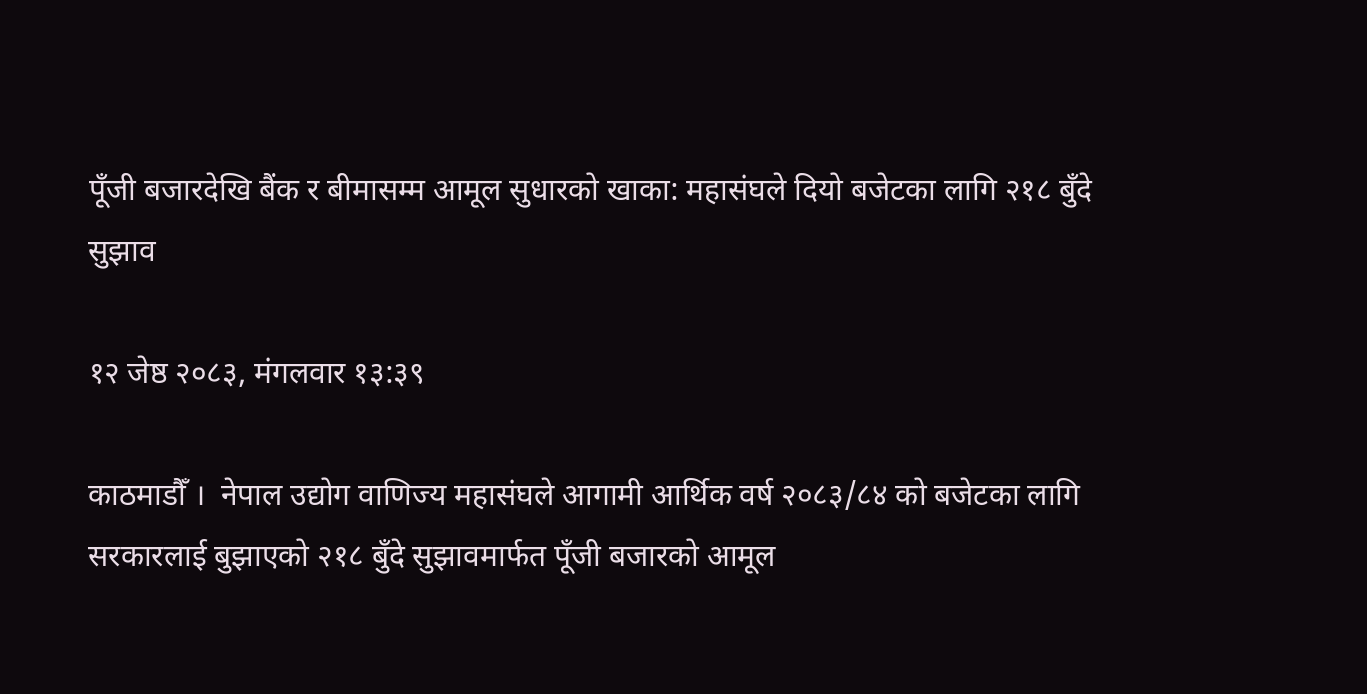पूँजी बजारदेखि बैंक र बीमासम्म आमूल सुधारको खाका: महासंघले दियो बजेटका लागि २१८ बुँदे सुझाव

१२ जेष्ठ २०८३, मंगलवार १३:३९

काठमाडौँ ।  नेपाल उद्योग वाणिज्य महासंघले आगामी आर्थिक वर्ष २०८३/८४ को बजेटका लागि सरकारलाई बुझाएको २१८ बुँदे सुझावमार्फत पूँजी बजारको आमूल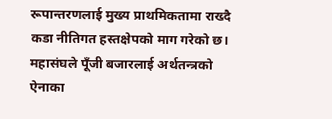रूपान्तरणलाई मुख्य प्राथमिकतामा राख्दै कडा नीतिगत हस्तक्षेपको माग गरेको छ। महासंघले पूँजी बजारलाई अर्थतन्त्रको ऐनाका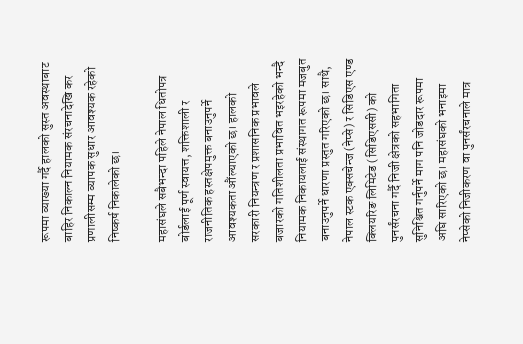रूपमा व्याख्या गर्दै हालको सुस्त अवस्थाबाट बाहिर निकाल्न नियामक संरचनादेखि कर प्रणालीसम्म व्यापक सुधार आवश्यक रहेको निष्कर्ष निकालेको छ।

महासंघले सबैभन्दा पहिले नेपाल धितोपत्र बोर्डलाई पूर्ण स्वायत्त, शक्तिशाली र राजनीतिक हस्तक्षेपमुक्त बनाउनुपर्ने आवश्यकता औंल्याएको छ। हालको सरकारी नियन्त्रण र प्रशासनिक प्रभावले बजारको गतिशीलता प्रभावित भइरहेको भन्दै नियामक निकायलाई संस्थागत रूपमा मजबुत बनाउनुपर्ने धारणा प्रस्तुत गरिएको छ। साथै, नेपाल स्टक एक्सचेन्ज (नेप्से) र सिडिएस एण्ड क्लियरिङ लिमिटेड (सिडिएससी) को पुनर्संरचना गर्दै निजी क्षेत्रको सहभागिता सुनिश्चित गर्नुपर्ने माग पनि जोडदार रूपमा अघि सारिएको छ। महासंघको भनाइमा नेप्सेको निजीकरण वा पुनर्संरचनाले मात्र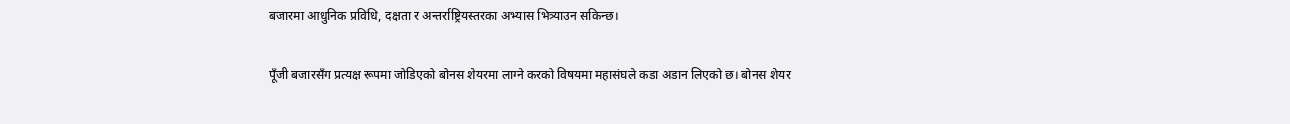बजारमा आधुनिक प्रविधि, दक्षता र अन्तर्राष्ट्रियस्तरका अभ्यास भित्र्याउन सकिन्छ।

पूँजी बजारसँग प्रत्यक्ष रूपमा जोडिएको बोनस शेयरमा लाग्ने करको विषयमा महासंघले कडा अडान लिएको छ। बोनस शेयर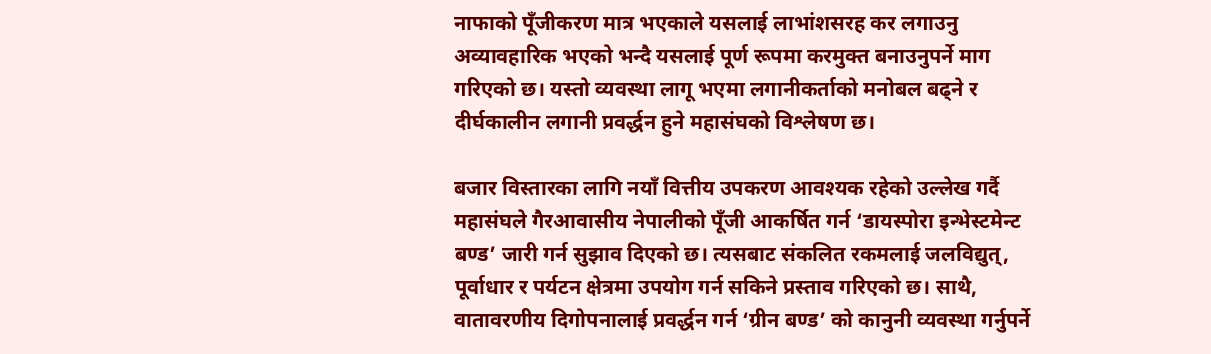नाफाको पूँजीकरण मात्र भएकाले यसलाई लाभांशसरह कर लगाउनु अव्यावहारिक भएको भन्दै यसलाई पूर्ण रूपमा करमुक्त बनाउनुपर्ने माग गरिएको छ। यस्तो व्यवस्था लागू भएमा लगानीकर्ताको मनोबल बढ्ने र दीर्घकालीन लगानी प्रवर्द्धन हुने महासंघको विश्लेषण छ।

बजार विस्तारका लागि नयाँ वित्तीय उपकरण आवश्यक रहेको उल्लेख गर्दै महासंघले गैरआवासीय नेपालीको पूँजी आकर्षित गर्न ‘डायस्पोरा इन्भेस्टमेन्ट बण्ड’ जारी गर्न सुझाव दिएको छ। त्यसबाट संकलित रकमलाई जलविद्युत्, पूर्वाधार र पर्यटन क्षेत्रमा उपयोग गर्न सकिने प्रस्ताव गरिएको छ। साथै, वातावरणीय दिगोपनालाई प्रवर्द्धन गर्न ‘ग्रीन बण्ड’ को कानुनी व्यवस्था गर्नुपर्ने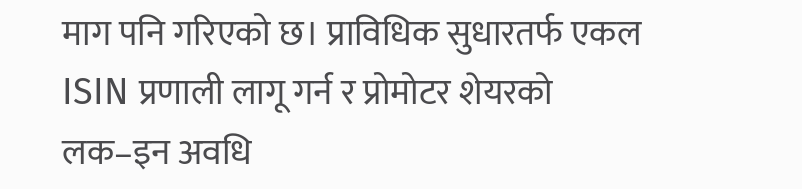माग पनि गरिएको छ। प्राविधिक सुधारतर्फ एकल ISIN प्रणाली लागू गर्न र प्रोमोटर शेयरको लक–इन अवधि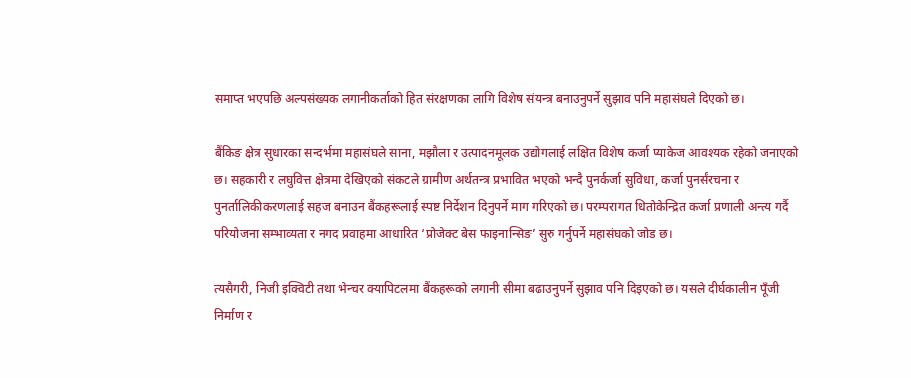समाप्त भएपछि अल्पसंख्यक लगानीकर्ताको हित संरक्षणका लागि विशेष संयन्त्र बनाउनुपर्ने सुझाव पनि महासंघले दिएको छ।

बैंकिङ क्षेत्र सुधारका सन्दर्भमा महासंघले साना, मझौला र उत्पादनमूलक उद्योगलाई लक्षित विशेष कर्जा प्याकेज आवश्यक रहेको जनाएको छ। सहकारी र लघुवित्त क्षेत्रमा देखिएको संकटले ग्रामीण अर्थतन्त्र प्रभावित भएको भन्दै पुनर्कर्जा सुविधा, कर्जा पुनर्संरचना र पुनर्तालिकीकरणलाई सहज बनाउन बैंकहरूलाई स्पष्ट निर्देशन दिनुपर्ने माग गरिएको छ। परम्परागत धितोकेन्द्रित कर्जा प्रणाली अन्त्य गर्दै परियोजना सम्भाव्यता र नगद प्रवाहमा आधारित ‘प्रोजेक्ट बेस फाइनान्सिङ’ सुरु गर्नुपर्ने महासंघको जोड छ।

त्यसैगरी, निजी इक्विटी तथा भेन्चर क्यापिटलमा बैंकहरूको लगानी सीमा बढाउनुपर्ने सुझाव पनि दिइएको छ। यसले दीर्घकालीन पूँजी निर्माण र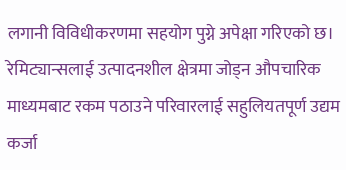लगानी विविधीकरणमा सहयोग पुग्ने अपेक्षा गरिएको छ। रेमिट्यान्सलाई उत्पादनशील क्षेत्रमा जोड्न औपचारिक माध्यमबाट रकम पठाउने परिवारलाई सहुलियतपूर्ण उद्यम कर्जा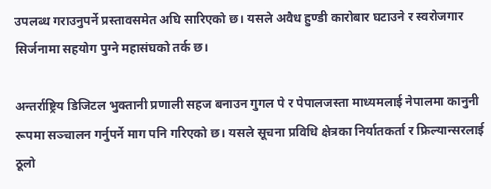उपलब्ध गराउनुपर्ने प्रस्तावसमेत अघि सारिएको छ। यसले अवैध हुण्डी कारोबार घटाउने र स्वरोजगार सिर्जनामा सहयोग पुग्ने महासंघको तर्क छ।

अन्तर्राष्ट्रिय डिजिटल भुक्तानी प्रणाली सहज बनाउन गुगल पे र पेपालजस्ता माध्यमलाई नेपालमा कानुनी रूपमा सञ्चालन गर्नुपर्ने माग पनि गरिएको छ। यसले सूचना प्रविधि क्षेत्रका निर्यातकर्ता र फ्रिल्यान्सरलाई ठूलो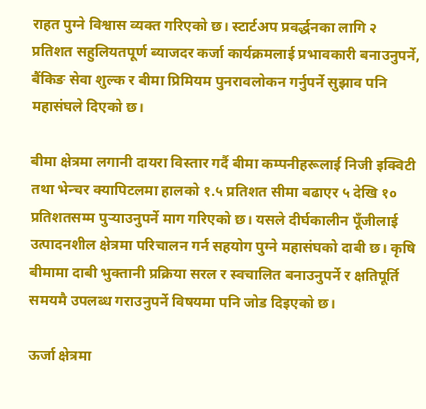राहत पुग्ने विश्वास व्यक्त गरिएको छ। स्टार्टअप प्रवर्द्धनका लागि २ प्रतिशत सहुलियतपूर्ण ब्याजदर कर्जा कार्यक्रमलाई प्रभावकारी बनाउनुपर्ने, बैंकिङ सेवा शुल्क र बीमा प्रिमियम पुनरावलोकन गर्नुपर्ने सुझाव पनि महासंघले दिएको छ।

बीमा क्षेत्रमा लगानी दायरा विस्तार गर्दै बीमा कम्पनीहरूलाई निजी इक्विटी तथा भेन्चर क्यापिटलमा हालको १.५ प्रतिशत सीमा बढाएर ५ देखि १० प्रतिशतसम्म पुर्‍याउनुपर्ने माग गरिएको छ। यसले दीर्घकालीन पूँजीलाई उत्पादनशील क्षेत्रमा परिचालन गर्न सहयोग पुग्ने महासंघको दाबी छ। कृषि बीमामा दाबी भुक्तानी प्रक्रिया सरल र स्वचालित बनाउनुपर्ने र क्षतिपूर्ति समयमै उपलब्ध गराउनुपर्ने विषयमा पनि जोड दिइएको छ।

ऊर्जा क्षेत्रमा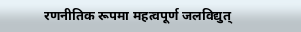रणनीतिक रूपमा महत्वपूर्ण जलविद्युत्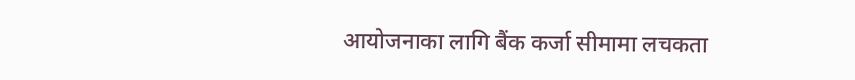आयोजनाका लागि बैंक कर्जा सीमामा लचकता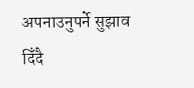अपनाउनुपर्ने सुझाव दिँदै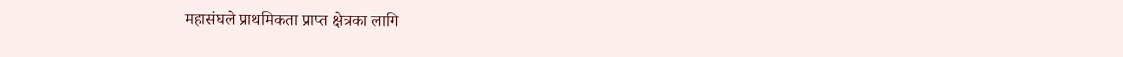महासंघले प्राथमिकता प्राप्त क्षेत्रका लागि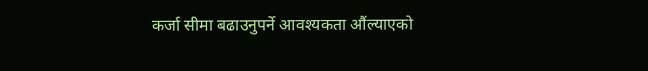कर्जा सीमा बढाउनुपर्ने आवश्यकता औंल्याएको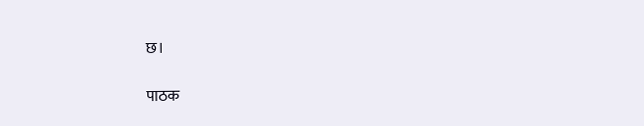छ।

पाठक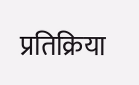प्रतिक्रिया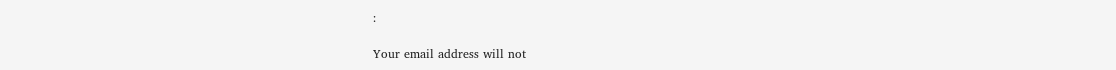:

Your email address will not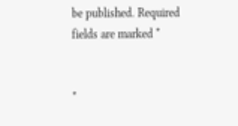be published. Required fields are marked *


*